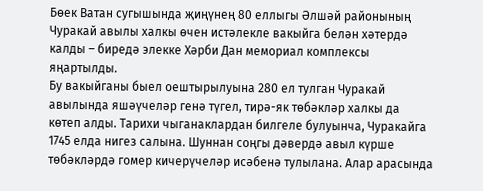Бөек Ватан сугышында җиңүнең 80 еллыгы Әлшәй районының Чуракай авылы халкы өчен истәлекле вакыйга белән хәтердә калды – биредә элекке Хәрби Дан мемориал комплексы яңартылды.
Бу вакыйганы быел оештырылуына 280 ел тулган Чуракай авылында яшәүчеләр генә түгел, тирә-як төбәкләр халкы да көтеп алды. Тарихи чыганаклардан билгеле булуынча, Чуракайга 1745 елда нигез салына. Шуннан соңгы дәвердә авыл күрше төбәкләрдә гомер кичерүчеләр исәбенә тулылана. Алар арасында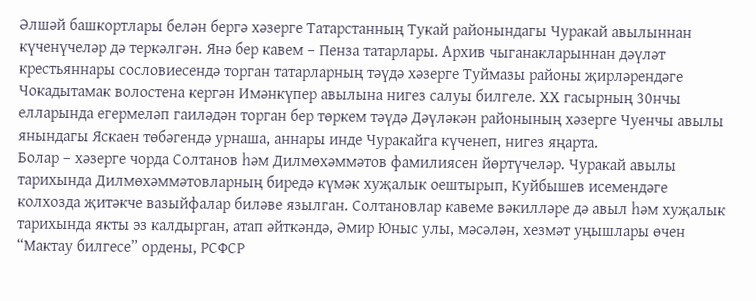Әлшәй башкортлары белән бергә хәзерге Татарстанның Тукай районындагы Чуракай авылыннан күченүчеләр дә теркәлгән. Янә бер кавем – Пенза татарлары. Архив чыганакларыннан дәүләт крестьяннары сословиесендә торган татарларның тәүдә хәзерге Туймазы районы җирләрендәге Чокадытамак волостена кергән Имәнкүпер авылына нигез салуы билгеле. ХХ гасырның 30нчы елларында егермеләп гаиләдән торган бер төркем тәүдә Дәүләкән районының хәзерге Чуенчы авылы янындагы Яскаен төбәгендә урнаша, аннары инде Чуракайга күченеп, нигез яңарта.
Болар – хәзерге чорда Солтанов һәм Дилмөхәммәтов фамилиясен йөртүчеләр. Чуракай авылы тарихында Дилмөхәммәтовларның биредә күмәк хуҗалык оештырып, Куйбышев исемендәге колхозда җитәкче вазыйфалар биләве язылган. Солтановлар кавеме вәкилләре дә авыл һәм хуҗалык тарихында якты эз калдырган, атап әйткәндә, Әмир Юныс улы, мәсәлән, хезмәт уңышлары өчен “Мактау билгесе” ордены, РСФСР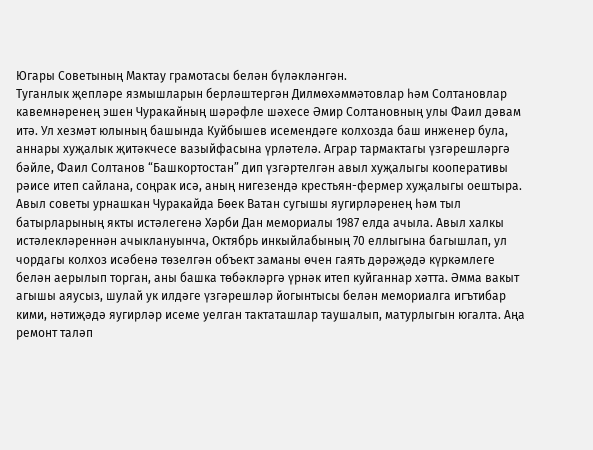Югары Советының Мактау грамотасы белән бүләкләнгән.
Туганлык җепләре язмышларын берләштергән Дилмөхәммәтовлар һәм Солтановлар кавемнәренең эшен Чуракайның шәрәфле шәхесе Әмир Солтановның улы Фаил дәвам итә. Ул хезмәт юлының башында Куйбышев исемендәге колхозда баш инженер була, аннары хуҗалык җитәкчесе вазыйфасына үрләтелә. Аграр тармактагы үзгәрешләргә бәйле, Фаил Солтанов “Башкортостан” дип үзгәртелгән авыл хуҗалыгы кооперативы рәисе итеп сайлана, соңрак исә, аның нигезендә крестьян-фермер хуҗалыгы оештыра.
Авыл советы урнашкан Чуракайда Бөек Ватан сугышы яугирләренең һәм тыл батырларының якты истәлегенә Хәрби Дан мемориалы 1987 елда ачыла. Авыл халкы истәлекләреннән ачыклануынча, Октябрь инкыйлабының 70 еллыгына багышлап, ул чордагы колхоз исәбенә төзелгән объект заманы өчен гаять дәрәҗәдә күркәмлеге белән аерылып торган, аны башка төбәкләргә үрнәк итеп куйганнар хәтта. Әмма вакыт агышы аяусыз, шулай ук илдәге үзгәрешләр йогынтысы белән мемориалга игътибар кими, нәтиҗәдә яугирләр исеме уелган тактаташлар таушалып, матурлыгын югалта. Аңа ремонт таләп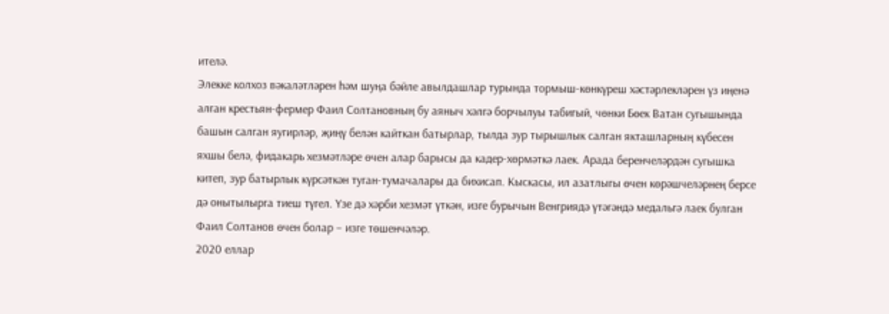ителә.
Элекке колхоз вәкаләтләрен һәм шуңа бәйле авылдашлар турында тормыш-көнкүреш хәстәрлекләрен үз иңенә алган крестьян-фермер Фаил Солтановның бу аяныч хәлгә борчылуы табигый, чөнки Бөек Ватан сугышында башын салган яугирләр, җиңү белән кайткан батырлар, тылда зур тырышлык салган якташларның күбесен яхшы белә, фидакарь хезмәтләре өчен алар барысы да кадер-хөрмәткә лаек. Арада беренчеләрдән сугышка китеп, зур батырлык күрсәткән туган-тумачалары да бихисап. Кыскасы, ил азатлыгы өчен көрәшчеләрнең берсе дә онытылырга тиеш түгел. Үзе дә хәрби хезмәт үткән, изге бурычын Венгриядә үтәгәндә медальгә лаек булган Фаил Солтанов өчен болар – изге төшенчәләр.
2020 еллар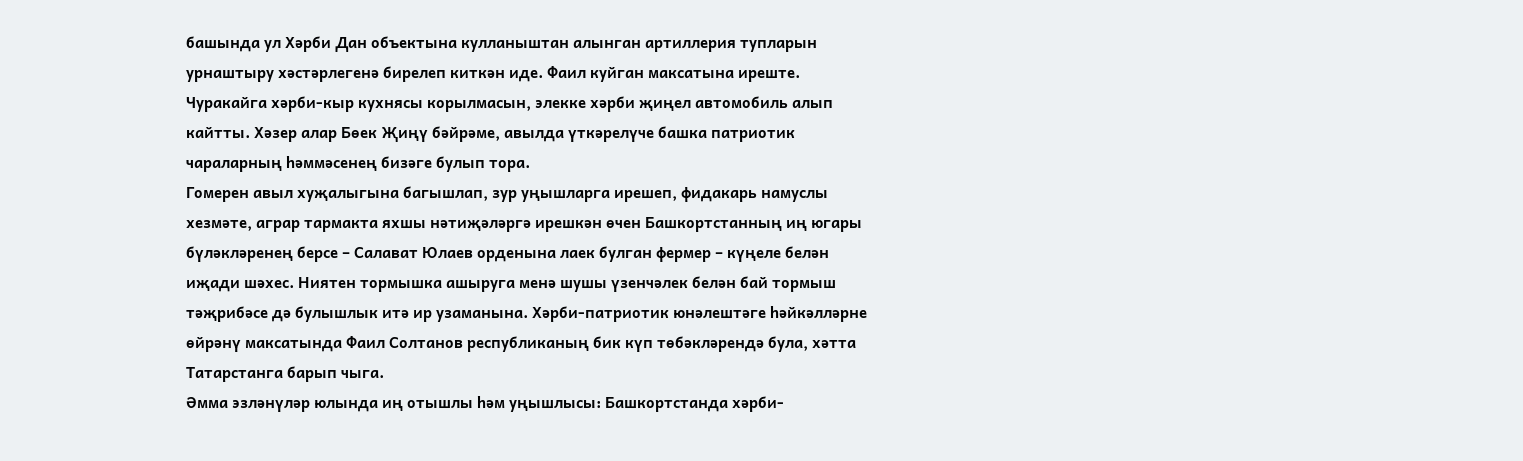башында ул Хәрби Дан объектына кулланыштан алынган артиллерия тупларын урнаштыру хәстәрлегенә бирелеп киткән иде. Фаил куйган максатына иреште. Чуракайга хәрби-кыр кухнясы корылмасын, элекке хәрби җиңел автомобиль алып кайтты. Хәзер алар Бөек Җиңү бәйрәме, авылда үткәрелүче башка патриотик чараларның һәммәсенең бизәге булып тора.
Гомерен авыл хуҗалыгына багышлап, зур уңышларга ирешеп, фидакарь намуслы хезмәте, аграр тармакта яхшы нәтиҗәләргә ирешкән өчен Башкортстанның иң югары бүләкләренең берсе – Салават Юлаев орденына лаек булган фермер – күңеле белән иҗади шәхес. Ниятен тормышка ашыруга менә шушы үзенчәлек белән бай тормыш тәҗрибәсе дә булышлык итә ир узаманына. Хәрби-патриотик юнәлештәге һәйкәлләрне өйрәнү максатында Фаил Солтанов республиканың бик күп төбәкләрендә була, хәтта Татарстанга барып чыга.
Әмма эзләнүләр юлында иң отышлы һәм уңышлысы: Башкортстанда хәрби-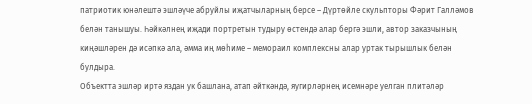патриотик юнәлештә эшләүче абруйлы иҗатчыларның берсе – Дүртөйле скульпторы Фәрит Галләмов белән танышуы. Һәйкәлнең иҗади портретын тудыру өстендә алар бергә эшли, автор заказчының киңәшләрен дә исәпкә ала, әмма иң мөһиме – мемораил комплексны алар уртак тырышлык белән булдыра.
Объектта эшләр иртә яздан ук башлана, атап әйткәндә, яугирләрнең исемнәре уелган плитәләр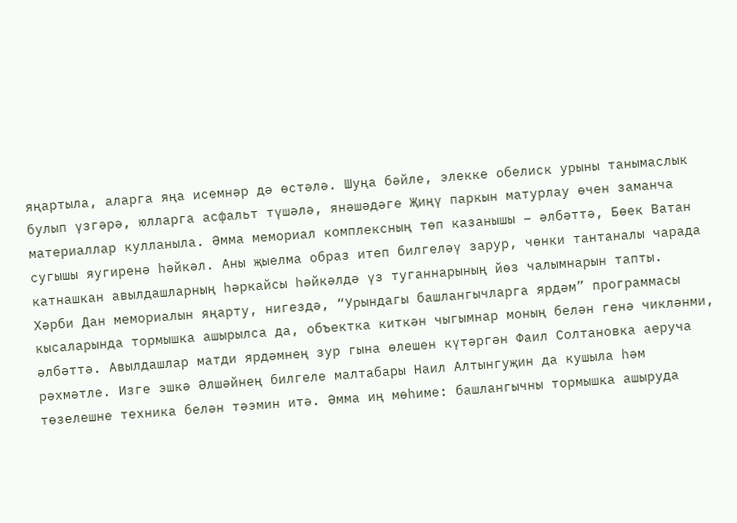яңартыла, аларга яңа исемнәр дә өстәлә. Шуңа бәйле, элекке обелиск урыны танымаслык булып үзгәрә, юлларга асфальт түшәлә, янәшәдәге Җиңү паркын матурлау өчен заманча материаллар кулланыла. Әмма мемориал комплексның төп казанышы – әлбәттә, Бөек Ватан сугышы яугиренә һәйкәл. Аны җыелма образ итеп билгеләү зарур, чөнки тантаналы чарада катнашкан авылдашларның һәркайсы һәйкәлдә үз туганнарының йөз чалымнарын тапты.
Хәрби Дан мемориалын яңарту, нигездә, “Урындагы башлангычларга ярдәм” программасы кысаларында тормышка ашырылса да, объектка киткән чыгымнар моның белән генә чикләнми, әлбәттә. Авылдашлар матди ярдәмнең зур гына өлешен күтәргән Фаил Солтановка аеруча рәхмәтле. Изге эшкә Әлшәйнең билгеле малтабары Наил Алтынгуҗин да кушыла һәм төзелешне техника белән тәэмин итә. Әмма иң мөһиме: башлангычны тормышка ашыруда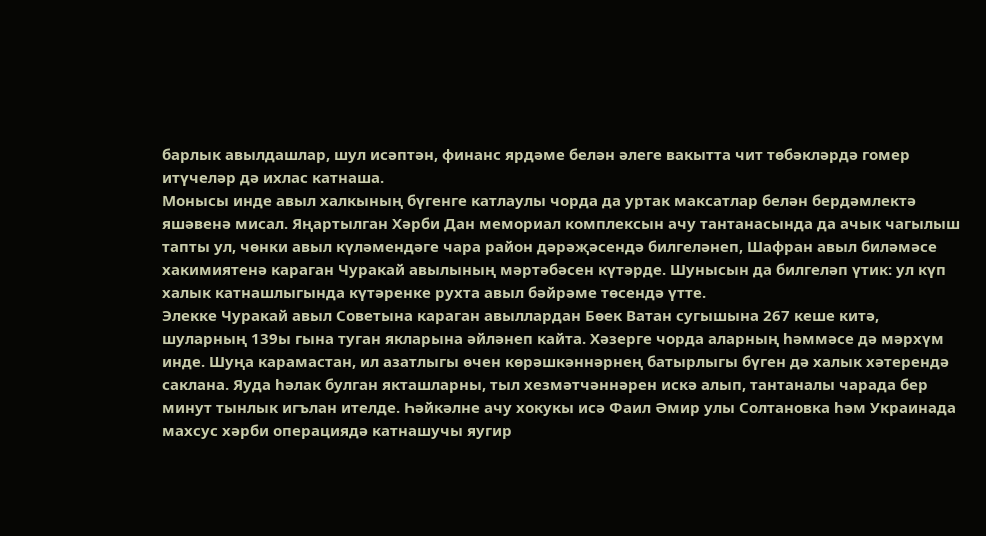барлык авылдашлар, шул исәптән, финанс ярдәме белән әлеге вакытта чит төбәкләрдә гомер итүчеләр дә ихлас катнаша.
Монысы инде авыл халкының бүгенге катлаулы чорда да уртак максатлар белән бердәмлектә яшәвенә мисал. Яңартылган Хәрби Дан мемориал комплексын ачу тантанасында да ачык чагылыш тапты ул, чөнки авыл күләмендәге чара район дәрәҗәсендә билгеләнеп, Шафран авыл биләмәсе хакимиятенә караган Чуракай авылының мәртәбәсен күтәрде. Шунысын да билгеләп үтик: ул күп халык катнашлыгында күтәренке рухта авыл бәйрәме төсендә үтте.
Элекке Чуракай авыл Советына караган авыллардан Бөек Ватан сугышына 267 кеше китә, шуларның 139ы гына туган якларына әйләнеп кайта. Хәзерге чорда аларның һәммәсе дә мәрхүм инде. Шуңа карамастан, ил азатлыгы өчен көрәшкәннәрнең батырлыгы бүген дә халык хәтерендә саклана. Яуда һәлак булган якташларны, тыл хезмәтчәннәрен искә алып, тантаналы чарада бер минут тынлык игълан ителде. Һәйкәлне ачу хокукы исә Фаил Әмир улы Солтановка һәм Украинада махсус хәрби операциядә катнашучы яугир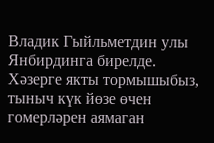Владик Гыйльметдин улы Янбирдинга бирелде. Хәзерге якты тормышыбыз, тыныч күк йөзе өчен гомерләрен аямаган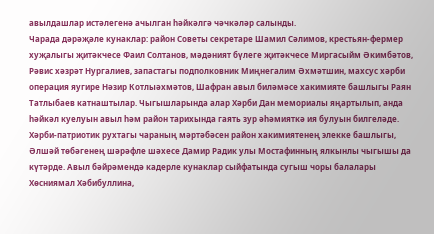авылдашлар истәлегенә ачылган һәйкәлгә чәчкәләр салынды.
Чарада дәрәҗәле кунаклар: район Советы секретаре Шамил Сәлимов, крестьян-фермер хуҗалыгы җитәкчесе Фаил Солтанов, мәдәният бүлеге җитәкчесе Миргасыйм Әкимбәтов, Рәвис хәзрәт Нургалиев, запастагы подполковник Миңнегалим Әхмәтшин, махсус хәрби операция яугире Нәзир Котлыәхмәтов, Шафран авыл биләмәсе хакимияте башлыгы Раян Татлыбаев катнаштылар. Чыгышларында алар Хәрби Дан мемориалы яңартылып, анда һәйкәл куелуын авыл һәм район тарихында гаять зур әһәмияткә ия булуын билгеләде. Хәрби-патриотик рухтагы чараның мәртәбәсен район хакимиятенең элекке башлыгы, Әлшәй төбәгенең шәрәфле шәхесе Дамир Радик улы Мостафинның ялкынлы чыгышы да күтәрде. Авыл бәйрәмендә кадерле кунаклар сыйфатында сугыш чоры балалары Хөсниямал Хәбибуллина,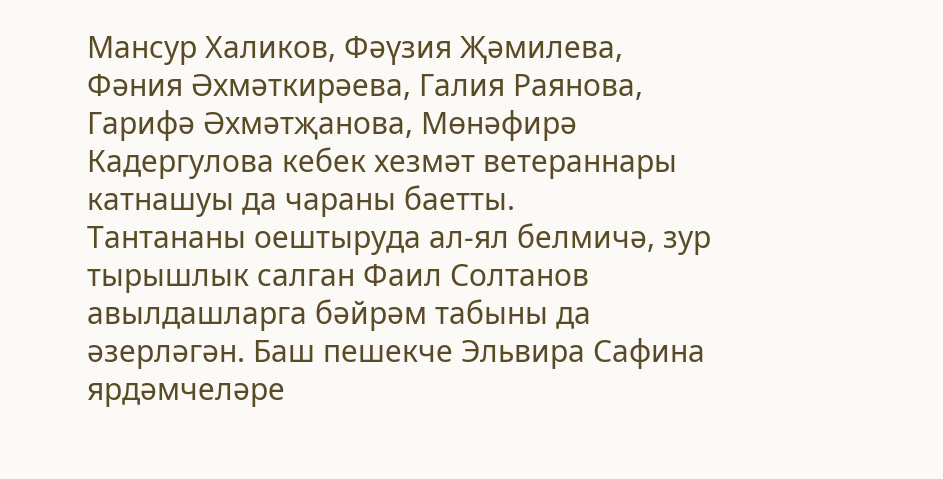Мансур Халиков, Фәүзия Җәмилева, Фәния Әхмәткирәева, Галия Раянова, Гарифә Әхмәтҗанова, Мөнәфирә Кадергулова кебек хезмәт ветераннары катнашуы да чараны баетты.
Тантананы оештыруда ал-ял белмичә, зур тырышлык салган Фаил Солтанов авылдашларга бәйрәм табыны да әзерләгән. Баш пешекче Эльвира Сафина ярдәмчеләре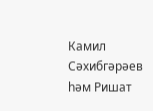Камил Сәхибгәрәев һәм Ришат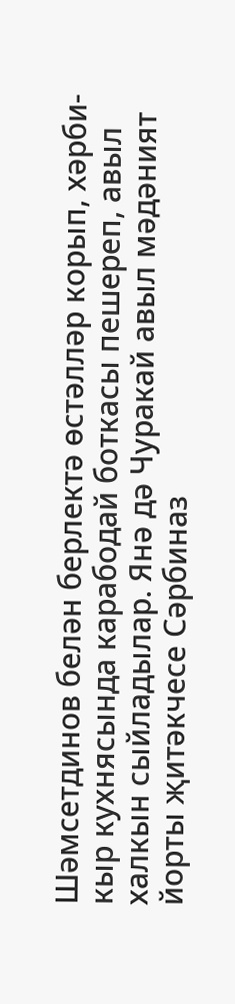Шәмсетдинов белән берлектә өстәлләр корып, хәрби-кыр кухнясында карабодай боткасы пешереп, авыл халкын сыйладылар. Янә дә Чуракай авыл мәдәният йорты җитәкчесе Сәрбиназ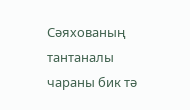Сәяхованың тантаналы чараны бик тә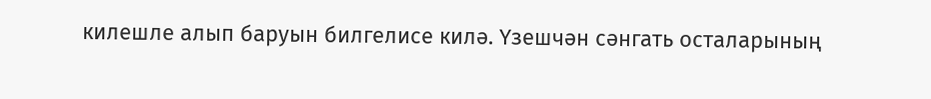килешле алып баруын билгелисе килә. Үзешчән сәнгать осталарының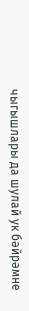чыгышлары да шулай ук бәйрәмне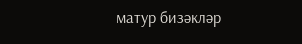матур бизәкләр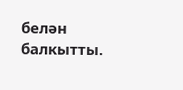белән балкытты.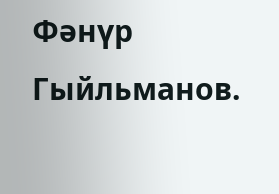Фәнүр Гыйльманов.